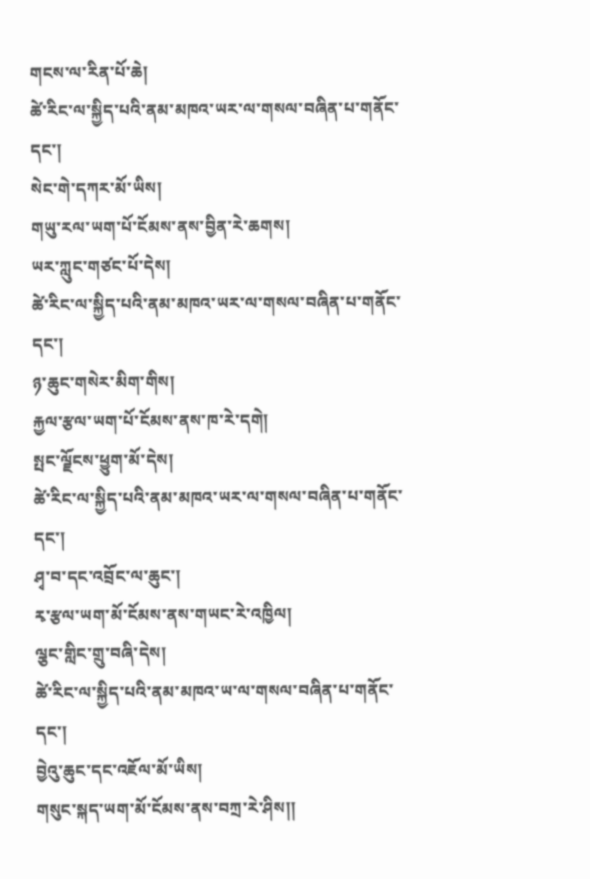གངས་ལ་རིན་པོ་ཆེ།
ཚེ་རིང་ལ་སྐྱིད་པའི་ནམ་མཁའ་ཡར་ལ་གསལ་བཞིན་པ་གནོང་དང་།
སེང་གེ་དཀར་མོ་ཡིས།
གཡུ་རལ་ཡག་པོ་ངོམས་ནས་བྱིན་རེ་ཆགས།
ཡར་ཀླུང་གཙང་པོ་དེས།
ཚེ་རིང་ལ་སྐྱིད་པའི་ནམ་མཁའ་ཡར་ལ་གསལ་བཞིན་པ་གནོང་དང་།
ཉ་ཆུང་གསེར་མིག་གིས།
རྐྱལ་རྩལ་ཡག་པོ་ངོམས་ནས་ཁ་རེ་དགེ།
སྤང་ལྗོངས་ཕྱུག་མོ་དེས།
ཚེ་རིང་ལ་སྐྱིད་པའི་ནམ་མཁའ་ཡར་ལ་གསལ་བཞིན་པ་གནོང་དང་།
ཤྭ་བ་དང་འབྲོང་ལ་ཆུང་།
རྭ་རྩལ་ཡག་མོ་ངོམས་ནས་གཡང་རེ་འཁྱིལ།
ལྕང་གླིང་གྲུ་བཞི་དེས།
ཚེ་རིང་ལ་སྐྱིད་པའི་ནམ་མཁའ་ཡ་ལ་གསལ་བཞིན་པ་གནོང་དང་།
བྱེའུ་ཆུང་དང་འཇོལ་མོ་ཡིས།
གསུང་སྐད་ཡག་མོ་ངོམས་ནས་བཀྲ་རེ་ཤིས།།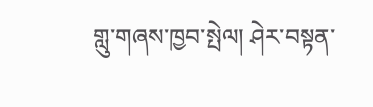གླུ་གཞས་ཁྱབ་སྤེལ། ཤེར་བསྟན་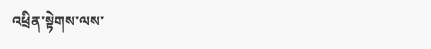འཕྲིན་སྟེགས་ལས་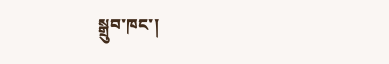སྒྲུབ་ཁང་།